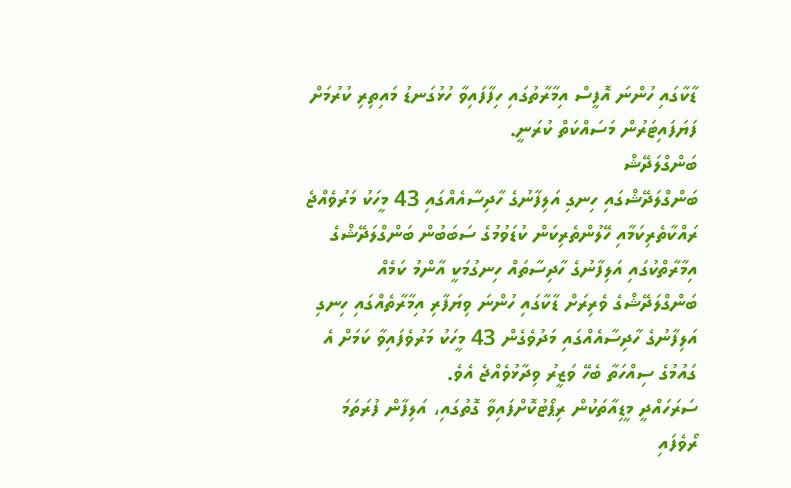ޑާކާގައި ހުންނަ އޮފީސް އިމާރާތުގައި ހިފާފައިވާ ހުޅުގަނޑު މައިތިރި ކުރުމަށް ފަޔަފައިޓަރުން މަސައްކަތް ކުރަނީ.
ބަންގްލަދޭޝް
ބަންގްލަދޭޝްގައި ހިނގި އަލިފާނުގެ ހާދިސާއެއްގައި 43 މީހަކު މަރުވެއްޖެ
ރައްކާތެރިކަމާއި ހޭލުންތެރިކަން ކުޑަވުމުގެ ސަބަބުން ބަންގްލަދޭޝްގެ އިމާރާތްކުގައި އަލިފާނުގެ ހާދިސާތައް ހިނގުމަކީ އާންމު ކަމެއް
ބަންގްލަދޭޝްގެ ވެރިރަށް ޑާކާގައި ހުންނަ ވިޔަފާރި އިމާރާތެއްގައި ހިނގި އަލިފާނުގެ ހާދިސާއެއްގައި މަދުވެގެން 43 މީހަކު މަރުވެފައިވާ ކަމަށް އެ ގައުމުގެ ސިއްހަތާ ބެހޭ ވަޒީރު ވިދާޅުވެއްޖެ އެވެ.
ސަރަހައްދީ މީޑިއާތަކުން ރިޕޯޓުކޮށްފައިވާ ގޮތުގައި، އަލިފާން ފުރަތަމަ ރޯވެފައި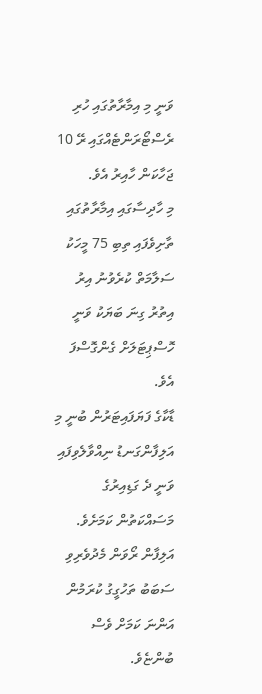ވަނީ މި އިމާރާތުގައި ހުރި ރެސްޓޯރަންޓެއްގައި ރޭ 10 ޖަހާކަން ހާއިރު އެވެ.
މި ހާދިސާގައި އިމާރާތުގައި ތާށިވެފައި ތިބި 75 މީހަކު ސަލާމަތް ކުރެވުނު އިރު އިތުރު ގިނަ ބަޔަކު ވަނީ ހޮސްޕިޓަލަށް ގެންގޮސްފަ އެވެ.
ޑާކާގެ ފަޔަފައިޓަރުން ބުނީ މި އަލިފާންގަނޑު ނިއްވާލެވިފައި ވަނީ ދެ ގަޑިއިރުގެ މަސައްކަތުން ކަމަށެވެ. އަލިފާން ރޯވަން މެދުވެރިވި ސަބަބު ތަހުގީގު ކުރަމުން އަންނަ ކަމަށް ވެސް ބުންޏެވެ.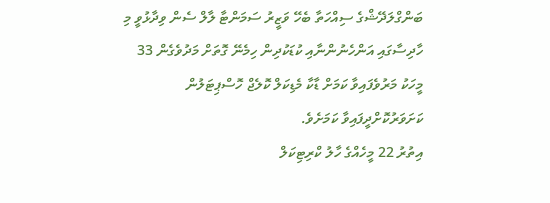ބަންގްލަދޭޝްގެ ސިއްހަތާ ބެހޭ ވަޒީރު ސަމަންޓާ ލާލް ސެން ވިދާޅުވީ މި ހާދިސާގައި އަންހެނުންނާއި ކުޑަކުދިން ހިމެނޭ ގޮތަށް މަދުވެގެން 33 މީހަކު މަރުވެފައިވާ ކަމަށް ޑާކާ މެޑިކަލް ކޮލެޖް ހޮސްޕިޓަލުން ކަށަވަރުކޮށްދީފައިވާ ކަމަށެވެ.
އިތުރު 22 މީހެއްގެ ހާލު ކްރިޓިކަލް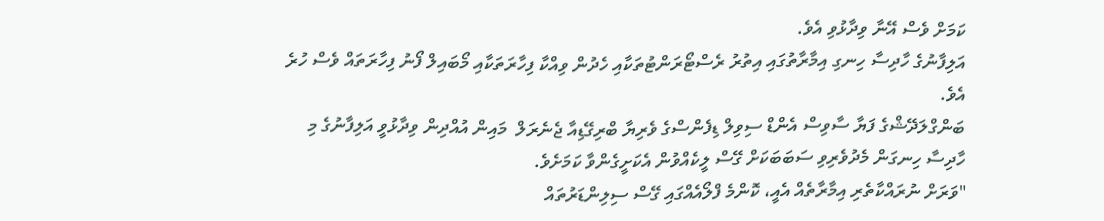ކަމަށް ވެސް އޭނާ ވިދާޅުވި އެވެ.
އަލިފާނުގެ ހާދިސާ ހިނގި އިމާރާތުގައި އިތުރު ރެސްޓޯރަންޓުތަކާއި ހެދުން ވިއްކާ ފިހާރަތަކާއި މޯބައިލް ފޯނު ފިހާރަތައް ވެސް ހުރެ އެވެ.
ބަންގްލަދޭޝްގެ ފަޔާ ސާވިސް އެންޑް ސިވިލް ޑިފެންސްގެ ވެރިޔާ ބްރިގޭޑިއާ ޖެނެރަލް  މައިން އުއްދިން ވިދާޅުވީ އަލިފާނުގެ މި ހާދިސާ ހިނގަން މެދުވެރިވި ސަބަބަކަށް ގޭސް ލީކެއްވުން އެކަށީގެންވާ ކަމަށެވެ.
"ވަރަށް ނުރައްކާތެރި އިމާރާތެއް އެއީ، ކޮންމެ ފްލޯއެއްގައި ގޭސް ސިލިންޑަރުތައް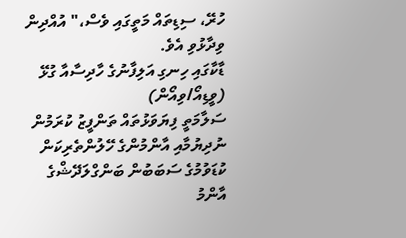ހުރޭ، ސިޑިތައް މަތީގައި ވެސް،" އުއްދިން ވިދާޅުވި އެވެ.
ޑާކާގައި ހިނގި އަލިފާނުގެ ހާދިސާއާ ގުޅޭ (ވީޑިއޯ/ވިއޯން)
ސަލާމަތީ ފިޔަވަޅުތައް ތަންފީޒު ކުރަމުން ނުދިޔުމާއި އާންމުންގެ ހޭލުންތެރިކަން ކުޑަވުމުގެ ސަބަބުން ބަންގްލަދޭޝްގެ އާންމު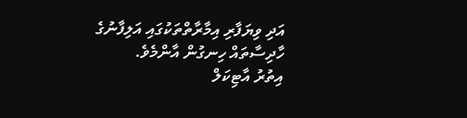އަދި ވިޔަފާރި އިމާރާތްތަކުގައި އަލިފާނުގެ ހާދިސާތައް ހިނގުން އާންމެވެ.
އިތުރު އާޓިކަލް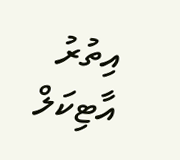އިތުރު އާޓިކަލް